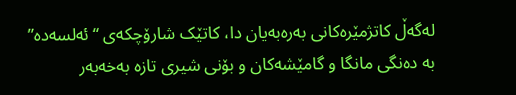لەگەڵ کاتژمێرەکانی بەرەبەیان دا، کاتێک شارۆچکەی “ئەلسەدە” بە دەنگی مانگا و گامێشەکان و بۆنی شیری تازە بەخەبەر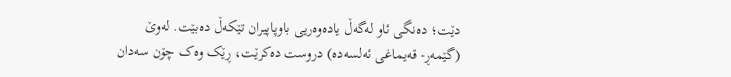دێت؛ دەنگی ئاو لەگەڵ یادەوەریی باوپاپیران تێکەڵ دەبێت. لەوێ (گێمەڕ- قەیماغی ئەلسەدە) دروست دەکرێت، ڕێک وەک چۆن سەدان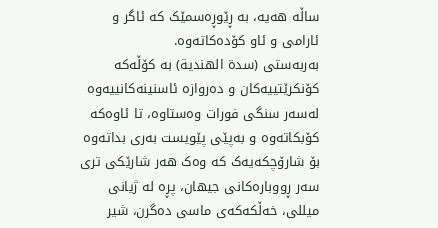ساڵە هەیە، بە ڕێوڕەسمێک کە ئاگر و ئارامی و ئاو کۆدەکاتەوە.
بەربەستی (سدة الهندية) بە کۆڵەکە کۆنکرێتییەکان و دەروازە ئاسنینەکانییەوە لەسەر سنگی فورات وەستاوە، تا ئاوەکە کۆبکاتەوە و بەپێی پێویست بەری بداتەوە بۆ شارۆچکەیەک کە وەک هەر شارێکی تری سەر ڕووبارەکانی جیهان، پڕە لە ژیانی میللی، خەڵکەکەی ماسی دەگرن، شیر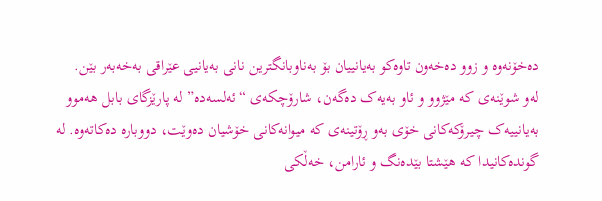دەخۆنەوە و زوو دەخەون تاوەکو بەیانییان بۆ بەناوبانگترین نانی بەیانیی عێراقی بەخەبەر بێن.
لەو شوێنەی کە مێژوو و ئاو بەیەک دەگەن، شارۆچکەی “ئەلسەدە” لە پارێزگای بابل هەموو بەیانییەک چیرۆکەکانی خۆی بەو ڕۆتینەی کە میوانەکانی خۆشیان دەوێت، دووبارە دەکاتەوە. لە گوندەکانیدا کە هێشتا بێدەنگ و ئارامن، خەڵکی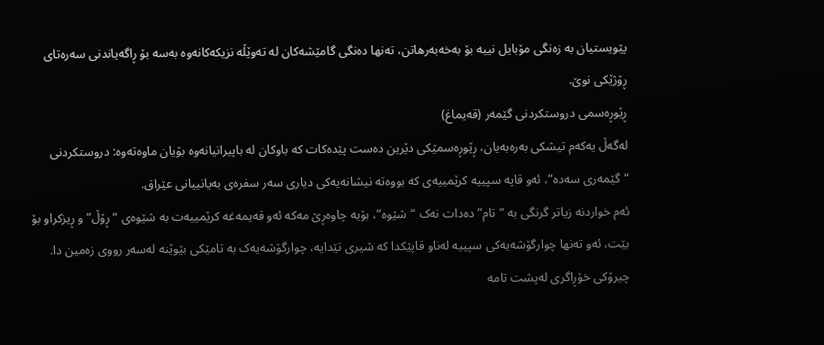پێویستیان بە زەنگی مۆبایل نییە بۆ بەخەبەرهاتن، تەنها دەنگی گامێشەکان لە تەوێڵە نزیکەکانەوە بەسە بۆ ڕاگەیاندنی سەرەتای ڕۆژێکی نوێ.
ڕێوڕەسمی دروستکردنی گێمەر (قەیماغ)
لەگەڵ یەکەم تیشکی بەرەبەیان، ڕێوڕەسمێکی دێرین دەست پێدەکات کە باوکان لە باپیرانیانەوە بۆیان ماوەتەوە: دروستکردنی “گێمەری سەدە”، ئەو قاپە سپییە کرێمییەی کە بووەتە نیشانەیەکی دیاری سەر سفرەی بەیانییانی عێراق.
ئەم خواردنە زیاتر گرنگی بە “تام” دەدات نەک “شێوە”، بۆیە چاوەڕێ مەکە ئەو قەیمەغە کرێمییەت بە شێوەی “ڕۆڵ” و ڕیزکراو بۆ بێت، ئەو تەنها چوارگۆشەیەکی سپییە لەناو قاپێکدا کە شیری تێدایە، چوارگۆشەیەک بە تامێکی بێوێنە لەسەر رووی زەمین دا.
چیرۆکی خۆڕاگری لەپشت تامە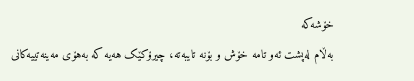خۆشەکە
بەڵام لەپشت ئەو تامە خۆش و بۆنە تایبەتە، چیرۆکێک هەیە کە بەهۆی مەینەتییەکانی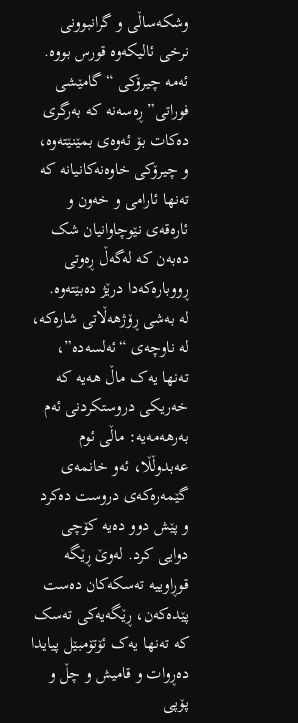وشکەساڵی و گرانبوونی نرخی ئالیکەوە قورس بووە. ئەمە چیرۆکی “گامێشی فوراتی” ڕەسەنە کە بەرگری دەکات بۆ ئەوەی بمێنێتەوە، و چیرۆکی خاوەنەکانیانە کە تەنها ئارامی و خەون و ئارەقەی نێوچاوانیان شک دەبەن کە لەگەڵ ڕەوتی ڕووبارەکەدا درێژ دەبێتەوە.
لە بەشی ڕۆژهەڵاتی شارەکە، لە ناوچەی “ئەلسەدە”، تەنها یەک ماڵ هەیە کە خەریکی دروستکردنی ئەم بەرهەمەیە: ماڵی ئوم عەبدوڵڵا، ئەو خانمەی گێمەرەکەی دروست دەکرد و پێش دوو دەیە کۆچی دوایی کرد. لەوێ ڕێگە قوڕاوییە تەسکەکان دەست پێدەکەن، ڕێگەیەکی تەسک کە تەنها یەک ئۆتۆمبێل پیایدا دەڕوات و قامیش و چڵ و پۆپی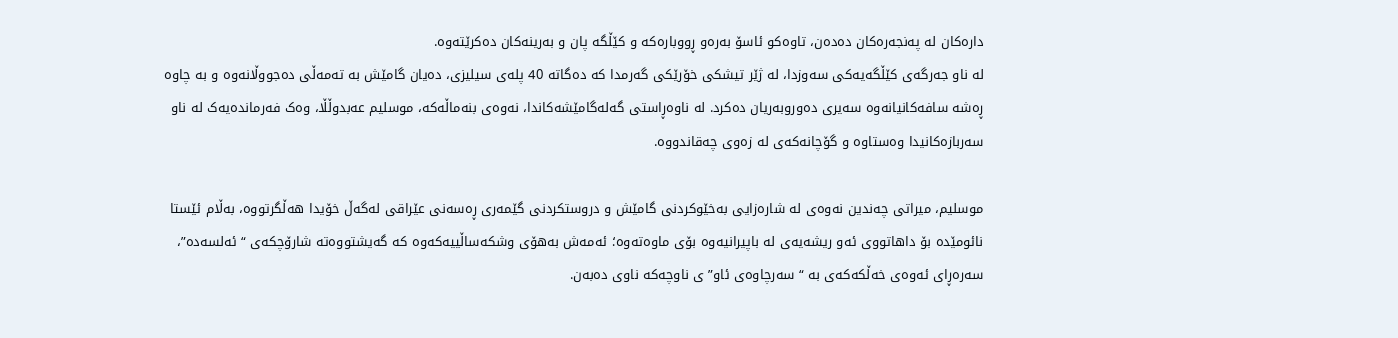دارەکان لە پەنجەرەکان دەدەن، تاوەکو ئاسۆ بەرەو ڕووبارەکە و کێڵگە پان و بەرینەکان دەکرێتەوە.
لە ناو جەرگەی کێڵگەیەکی سەوزدا، لە ژێر تیشکی خۆرێکی گەرمدا کە دەگاتە 40 پلەی سیلیزی، دەیان گامێش بە تەمەڵی دەجووڵانەوە و بە چاوە ڕەشە سافەکانیانەوە سەیری دەوروبەریان دەکرد. لە ناوەڕاستی گەلەگامێشەکاندا، نەوەی بنەماڵەکە، موسلیم عەبدوڵڵا، وەک فەرماندەیەک لە ناو سەربازەکانیدا وەستاوە و گۆچانەکەی لە زەوی چەقاندووە.

موسلیم، میراتی چەندین نەوەی لە شارەزایی بەخێوکردنی گامێش و دروستکردنی گێمەری ڕەسەنی عێراقی لەگەڵ خۆیدا هەڵگرتووە، بەڵام ئێستا نائومێدە بۆ داهاتووی ئەو ریشەیەی لە باپیرانیەوە بۆی ماوەتەوە؛ ئەمەش بەهۆی وشکەساڵییەکەوە کە گەیشتووەتە شارۆچکەی “ئەلسەدە”، سەرەڕای ئەوەی خەڵکەکەی بە “سەرچاوەی ئاو”ی ناوچەکە ناوی دەبەن.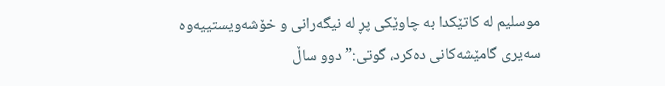موسلیم لە کاتێکدا بە چاوێکی پڕ لە نیگەرانی و خۆشەویستییەوە سەیری گامێشەکانی دەکرد، گوتی:”دوو ساڵ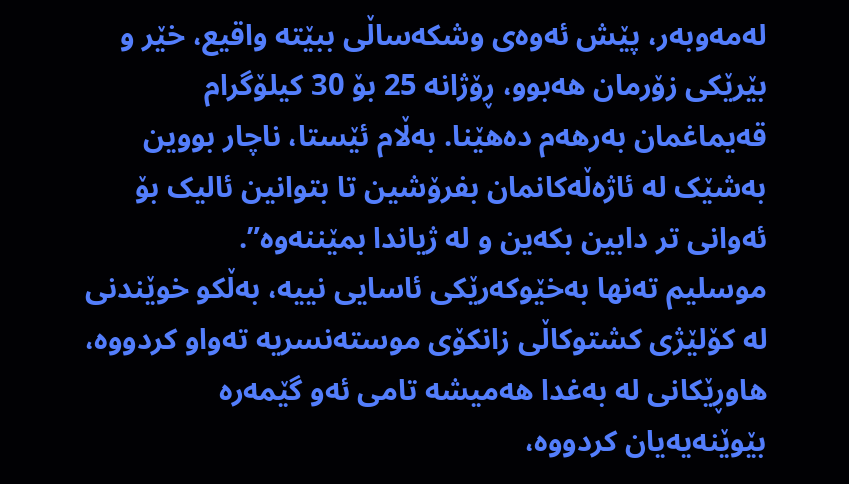لەمەوبەر، پێش ئەوەی وشکەساڵی ببێتە واقیع، خێر و بێرێکی زۆرمان هەبوو، ڕۆژانە 25 بۆ 30 کیلۆگرام قەیماغمان بەرهەم دەهێنا. بەڵام ئێستا، ناچار بووین بەشێک لە ئاژەڵەکانمان بفرۆشین تا بتوانین ئالیک بۆ ئەوانی تر دابین بکەین و لە ژیاندا بمێننەوە”.
موسلیم تەنها بەخێوکەرێکی ئاسایی نییە، بەڵکو خوێندنی لە کۆلێژی کشتوکاڵی زانکۆی موستەنسریە تەواو کردووە، هاوڕێکانی لە بەغدا هەمیشە تامی ئەو گێمەرە بێوێنەیەیان کردووە،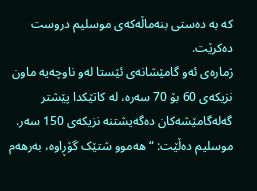کە بە دەستی بنەماڵەکەی موسلیم دروست دەکرێت.
ژمارەی ئەو گامێشانەی ئێستا لەو ناوچەیە ماون نزیکەی 60 بۆ 70 سەرە، لە کاتێکدا پێشتر گەلەگامێشەکان دەگەیشتنە نزیکەی 150 سەر. موسلیم دەڵێت: “هەموو شتێک گۆڕاوە، بەرهەم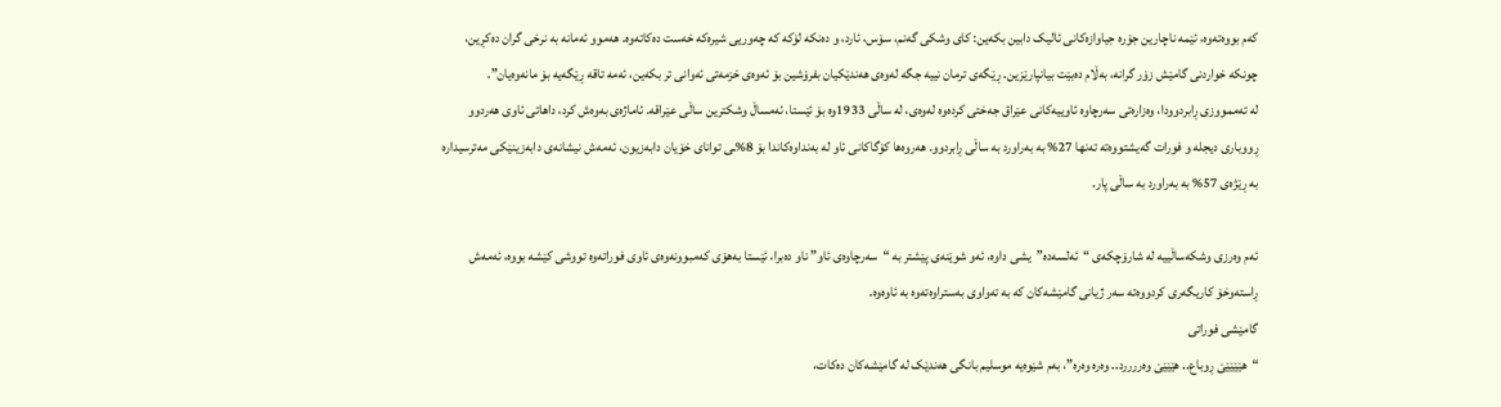کەم بووەتەوە، ئێمە ناچارین جۆرە جیاوازەکانی ئالیک دابین بکەین: کای وشکی گەنم، سۆس، ئارد، و دەنکە لۆکە کە چەوریی شیرەکە خەست دەکاتەوە. هەموو ئەمانە بە نرخی گران دەکڕین، چونکە خواردنی گامێش زۆر گرانە، بەڵام دەبێت بیانپارێزین. ڕێگەی ترمان نییە جگە لەوەی هەندێکیان بفرۆشین بۆ ئەوەی خزمەتی ئەوانی تر بکەین، ئەمە تاقە ڕێگەیە بۆ مانەوەیان”.
لە تەممووزی ڕابردوودا، وەزارەتی سەرچاوە ئاوییەکانی عێراق جەختی کردەوە لەوەی، لە ساڵی 1933وە بۆ ئێستا، ئەمساڵ وشکترین ساڵی عێراقە. ئاماژەی بەوەش کرد، داهاتی ئاوی هەردوو ڕووباری دیجلە و فورات گەیشتووەتە تەنها 27% بە بەراورد بە ساڵی ڕابردوو. هەروەها کۆگاکانی ئاو لە بەنداوەکاندا بۆ 8%ـی توانای خۆیان دابەزیون، ئەمەش نیشانەی دابەزینێکی مەترسیدارە بە ڕێژەی 57% بە بەراورد بە ساڵی پار.

ئەم وەرزی وشکەساڵییە لە شارۆچکەی “ئەلسەدە”یشی داوە، ئەو شوێنەی پێشتر بە “سەرچاوەی ئاو” ناو دەبرا، ئێستا بەهۆی کەمبوونەوەی ئاوی فوراتەوە تووشی کێشە بووە، ئەمەش ڕاستەوخۆ کاریگەری کردووەتە سەر ژیانی گامێشەکان کە بە تەواوی بەستراوەتەوە بە ئاوەوە.
گامێشی فوراتی
“هێێێێێ ڕوباع.. هێێێێ وەررررد.. وەرە وەرە”، بەم شێوەیە موسلیم بانگی هەندێک لە گامێشەکان دەکات،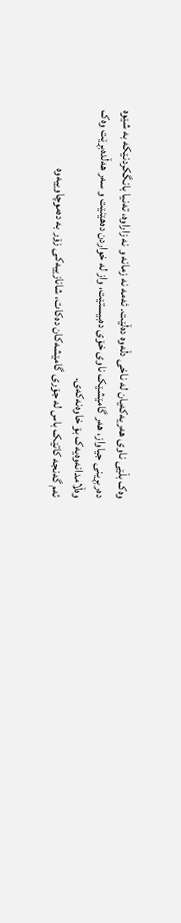وەک بڵێی ناوی هەریەکەیان لە ناخی دڵەوە دەڵێت. ئەمە نە زمانە و نە زاراوە، تەنیا بانگکردنێکە بە شێوە دەربڕینی جیاواز، هەر گامێشێک ناوی خۆی دەبیستێت، واز لە خواردن دەهێنێت و سەر هەڵدەبڕێت وەک وەڵامدانەوەیەک بۆ خاوەنەکەی.
ئەم گەنجە کاتێک باس لە جۆری گامێشەکان دەکات، شانازییەکی زۆر بە دەموچاوییەوە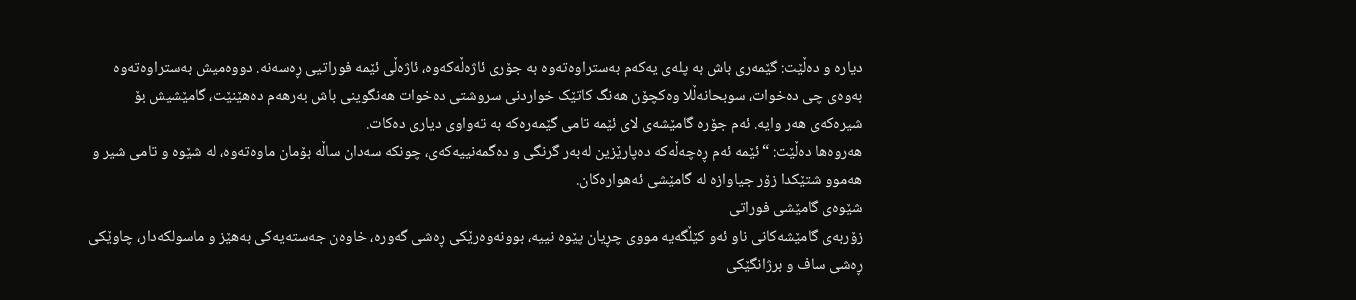دیارە و دەڵێت: گێمەری باش بە پلەی یەکەم بەستراوەتەوە بە جۆری ئاژەڵەکەوە، ئاژەڵی ئێمە فوراتیی ڕەسەنە. دووەمیش بەستراوەتەوە بەوەی چی دەخوات، سوبحانەڵلا وەکچۆن هەنگ کاتێک خواردنی سروشتی دەخوات هەنگوینی باش بەرهەم دەهێنێت، گامێشیش بۆ شیرەکەی هەر وایە. ئەم جۆرە گامێشەی لای ئێمە تامی گێمەرەکە بە تەواوی دیاری دەکات.
هەروەها دەڵێت: “ئێمە ئەم ڕەچەڵەکە دەپارێزین لەبەر گرنگی و دەگمەنییەکەی، چونکە سەدان ساڵە بۆمان ماوەتەوە، لە شێوە و تامی شیر و هەموو شتێکدا زۆر جیاوازە لە گامێشی ئەهوارەکان.
شێوەی گامێشی فوراتی
زۆربەی گامێشەکانی ناو ئەو کێڵگەیە مووی چڕیان پێوە نییە، بوونەوەرێکی ڕەشی گەورە، خاوەن جەستەیەکی بەهێز و ماسولکەدار، چاوێکی ڕەشی ساف و برژانگێکی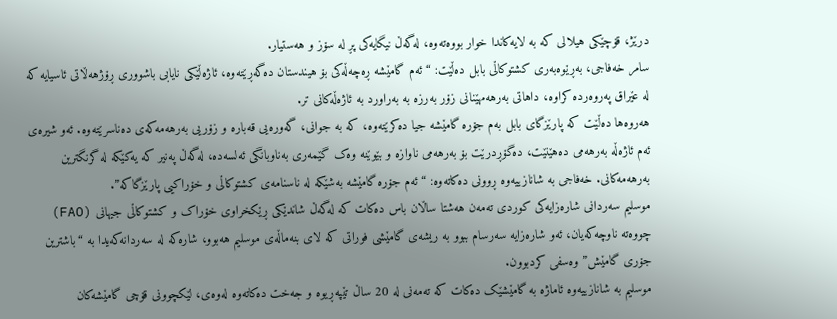درێژ، قۆچێکی هیلالی کە بە لایەکاندا خوار بووەتەوە، لەگەڵ نیگایەکی پڕ لە سۆز و هەستیار.
سامر خەفاجی، بەڕێوەبەری کشتوکاڵی بابل دەڵێت: “ئەم گامێشە ڕەچەڵەکی بۆ هیندستان دەگەڕێتەوە، ئاژەڵێکی نایابی باشووری ڕۆژهەڵاتی ئاسیایە کە لە عێراق پەروەردە کراوە، داهاتی بەرهەمهێنانی زۆر بەرزە بە بەراورد بە ئاژەڵەکانی تر.
هەروەها دەڵێت کە پارێزگای بابل بەم جۆرە گامێشە جیا دەکرێتەوە، کە بە جوانی، گەورەیی قەبارە و زۆریی بەرهەمەکەی دەناسرێتەوە. ئەو شیرەی ئەم ئاژەڵە بەرهەمی دەهێنێت، دەگۆڕدرێت بۆ بەرهەمی ناوازە و بێوێنە وەک گێمەری بەناوبانگی ئەلسەدە، لەگەڵ پەنیر کە یەکێکە لە گرنگترین بەرهەمەکانی. خەفاجی بە شانازییەوە ڕوونی دەکاتەوە: “ئەم جۆرە گامێشە بەشێکە لە ناسنامەی کشتوکاڵی و خۆراکیی پارێزگاکە”.
موسلیم سەردانی شارەزایەکی کوردی تەمەن هەشتا ساڵان باس دەکات کە لەگەڵ شاندێکی ڕێکخراوی خۆراک و کشتوکاڵی جیهانی (FAO) چووەتە ناوچەکەیان، ئەو شارەزایە سەرسام ببوو بە ریشەی گامێشی فوراتی کە لای بنەماڵەی موسلیم هەبوو، شارەکە لە سەردانەکەیدا بە “باشترین جۆری گامێش” وەسفی کردبوون.
موسلیم بە شانازییەوە ئاماژە بە گامێشێک دەکات کە تەمەنی لە 20 ساڵ تێپەڕیوە و جەخت دەکاتەوە لەوەی، لێکچوونی قۆچی گامێشەکان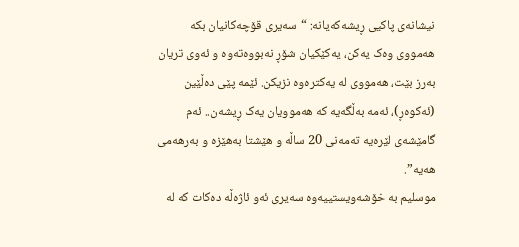نیشانەی پاکیی ڕیشەکەیانە: “سەیری قۆچەکانیان بکە هەمووی وەک یەکن، یەکێکیان شۆڕ نەبووەتەوە و ئەوی تریان بەرز بێت، هەمووی لە یەکترەوە نزیکن. ئێمە پێی دەڵێین (ئەکوەڕ)، ئەمە بەڵگەیە کە هەموویان یەک ڕیشەن.. ئەم گامێشەی لێرەیە تەمەنی 20 ساڵە و هێشتا بەهێزە و بەرهەمی هەیە”.
موسلیم بە خۆشەویستییەوە سەیری ئەو ئاژەڵە دەکات کە لە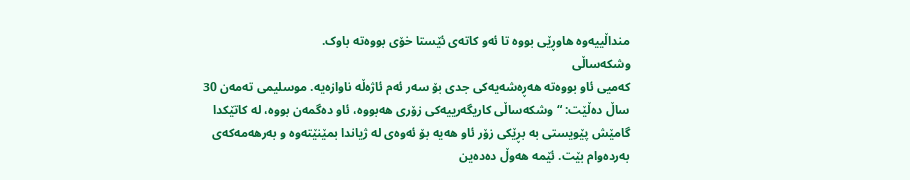منداڵییەوە هاوڕێی بووە تا ئەو کاتەی ئێستا خۆی بووەتە باوک.
وشکەساڵی
کەمیی ئاو بووەتە هەڕەشەیەکی جدی بۆ سەر ئەم ئاژەڵە ناوازەیە. موسلیمی تەمەن 30 ساڵ دەڵێت: “وشکەساڵی کاریگەرییەکی زۆری هەبووە، ئاو دەگمەن بووە، لە کاتێکدا گامێش پێویستی بە بڕێکی زۆر ئاو هەیە بۆ ئەوەی لە ژیاندا بمێنێتەوە و بەرهەمەکەی بەردەوام بێت. ئێمە هەوڵ دەدەین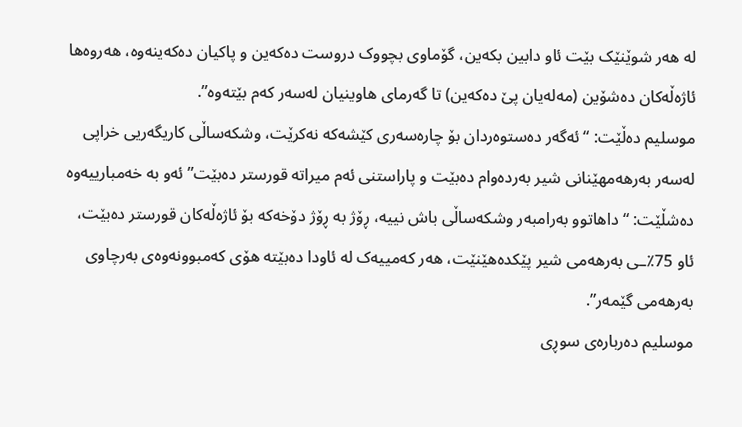لە هەر شوێنێک بێت ئاو دابین بکەین، گۆماوی بچووک دروست دەکەین و پاکیان دەکەینەوە، هەروەها ئاژەڵەکان دەشۆین (مەلەیان پێ دەکەین) تا گەرمای هاوینیان لەسەر کەم بێتەوە”.
موسلیم دەڵێت: “ئەگەر دەستوەردان بۆ چارەسەری کێشەکە نەکرێت، وشکەساڵی کاریگەریی خراپی لەسەر بەرهەمهێنانی شیر بەردەوام دەبێت و پاراستنی ئەم میراتە قورستر دەبێت” ئەو بە خەمبارییەوە دەشڵێت: “داهاتوو بەرامبەر وشکەساڵی باش نییە، ڕۆژ بە ڕۆژ دۆخەکە بۆ ئاژەڵەکان قورستر دەبێت، ئاو 75٪ـی بەرهەمی شیر پێکدەهێنێت، هەر کەمییەک لە ئاودا دەبێتە هۆی کەمبوونەوەی بەرچاوی بەرهەمی گێمەر”.
موسلیم دەربارەی سوڕی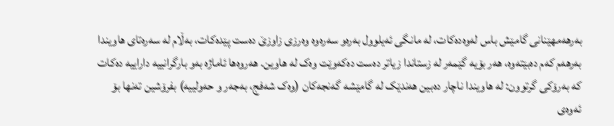بەرهەمهێنانی گامێش باس لەوەدەکات، لە مانگی ئەیلوول بەرەو سەرەوە وەرزی زاوزێ دەست پێدەکات، بەڵام لە سەرەتای هاویندا بەرهەم کەم دەبێتەوە، هەر بۆیە گێمەر لە زستاندا زیاتر دەست دەکەوێت وەک لە هاوین. هەروەها ئاماژە بەو بارگرانییە داراییە دەکات کە بەرۆکی گرتوون: لە هاویندا ناچار دەبین هەندێک لە گامێشە گەنجەکان (وەک شەفج، بەجەر و حەولییە) بفرۆشین تەنها بۆ ئەوەی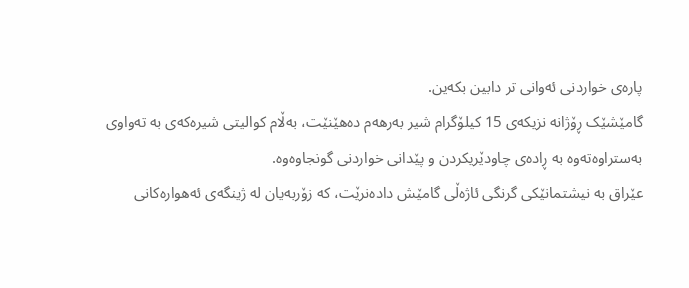پارەی خواردنی ئەوانی تر دابین بکەین.
گامێشێک ڕۆژانە نزیکەی 15 کیلۆگرام شیر بەرهەم دەهێنێت، بەڵام کوالیتی شیرەکەی بە تەواوی بەستراوەتەوە بە ڕادەی چاودێریکردن و پێدانی خواردنی گونجاوەوە.
عێراق بە نیشتمانێکی گرنگی ئاژەڵی گامێش دادەنرێت، کە زۆربەیان لە ژینگەی ئەهوارەکانی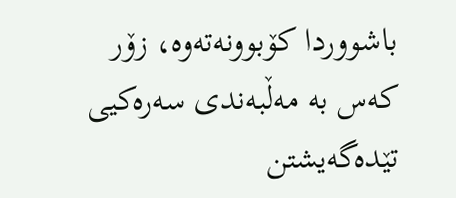باشووردا کۆبوونەتەوە، زۆر کەس بە مەڵبەندی سەرەکیی تێدەگەیشتن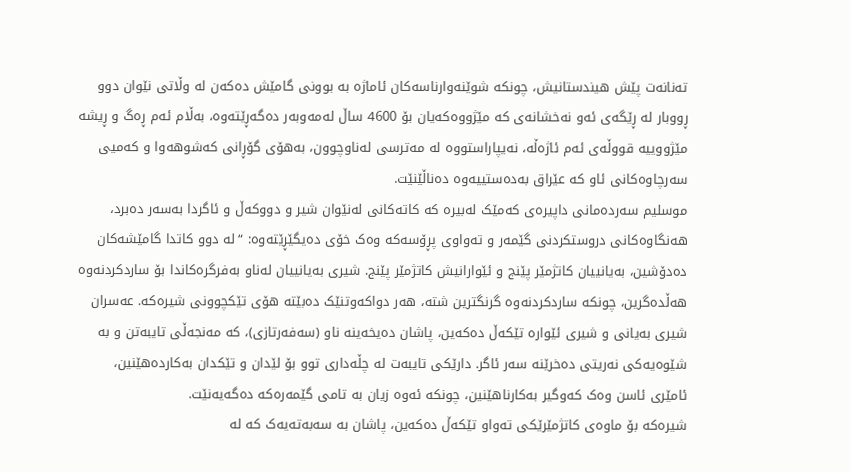تەنانەت پێش هیندستانیش، چونکە شوێنەوارناسەکان ئاماژە بە بوونی گامێش دەکەن لە وڵاتی نێوان دوو ڕووبار لە ڕێگەی ئەو نەخشانەی کە مێژووەکەیان بۆ 4600 ساڵ لەمەوبەر دەگەڕێتەوە، بەڵام ئەم ڕەگ و ڕیشە مێژووییە قووڵەی ئەم ئاژەڵە، نەیپاراستووە لە مەترسی لەناوچوون، بەهۆی گۆڕانی کەشوهەوا و کەمیی سەرچاوەکانی ئاو کە عێراق بەدەستییەوە دەناڵێنێت.
موسلیم سەردەمانی داپیرەی کەمێک لەبیرە کە کاتەکانی لەنێوان شیر و دووکەڵ و ئاگردا بەسەر دەبرد، هەنگاوەکانی دروستکردنی گێمەر و تەواوی پڕۆسەکە وەک خۆی دەیگێڕێتەوە: “لە دوو کاتدا گامێشەکان دەدۆشین، بەیانییان کاتژمێر پێنج و ئێوارانیش کاتژمێر پێنج. شیری بەیانییان لەناو بەفرگرەکاندا بۆ ساردکردنەوە هەڵدەگرین، چونکە ساردکردنەوە گرنگترین شتە، هەر دواکەوتنێک دەبێتە هۆی تێکچوونی شیرەکە. عەسران شیری بەیانی و شیری ئێوارە تێکەڵ دەکەین، پاشان دەیخەینە ناو (سەفەرتازی)، کە مەنجەڵی تایبەتن و بە شێوەیەکی نەریتی دەخرێنە سەر ئاگر. دارێکی تایبەت لە چڵەداری توو بۆ لێدان و تێکدان بەکاردەهێنین، ئامێری ئاسن وەک کەوگیر بەکارناهێنین، چونکە ئەوە زیان بە تامی گێمەرەکە دەگەیەنێت.
شیرەکە بۆ ماوەی کاتژمێرێکی تەواو تێکەڵ دەکەین، پاشان بە سەبەتەیەک کە لە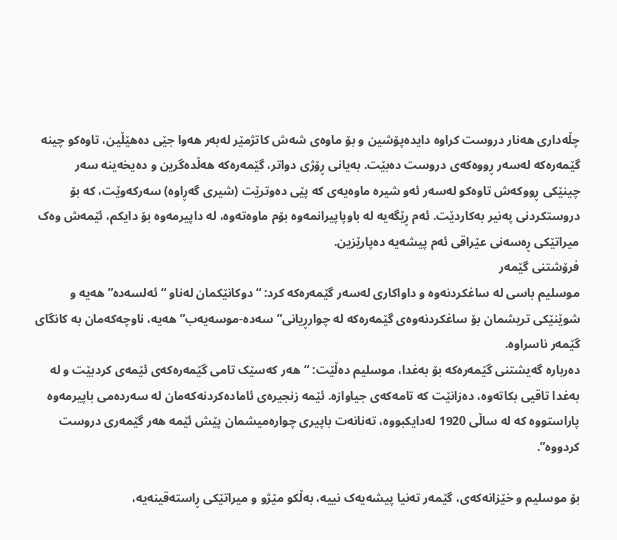چڵەداری هەنار دروست کراوە دایدەپۆشین و بۆ ماوەی شەش کاتژمێر لەبەر هەوا جێی دەهێڵین، تاوەکو چینە گێمەرەکە لەسەر ڕووەکەی دروست دەبێت. بەیانی ڕۆژی دواتر، گێمەرەکە هەڵدەگرین و دەیخەینە سەر چینێکی ڕووکەش تاوەکو لەسەر ئەو شیرە ماوەیەی کە پێی دەوترێت (شیری گەڕاوە) سەرکەوێت، کە بۆ دروستکردنی پەنیر بەکاردێت. ئەم ڕێگەیە لە باوپاپیرانمەوە بۆم ماوەتەوە، لە داپیرمەوە بۆ دایکم، ئێمەش وەک میراتێکی ڕەسەنی عێراقی ئەم پیشەیە دەپارێزین.
فرۆشتنی گێمەر
موسلیم باسی لە ساغکردنەوە و داواکاری لەسەر گێمەرەکە کرد: “دوکانێکمان لەناو “ئەلسەدە” هەیە و شوێنێکی تریشمان بۆ ساغکردنەوەی گێمەرەکە لە چوارڕیانی”سەدە-موسەیەب” هەیە، ناوچەکەمان بە کانگای گێمەر ناسراوە.
دەربارە گەیشتنی گێمەرەکە بۆ بەغدا، موسلیم دەڵێت: “هەر کەسێک تامی گێمەرەکەی ئێمەی کردبێت و لە بەغدا تاقیی بکاتەوە، دەزانێت کە تامەکەی جیاوازە. ئێمە زنجیرەی ئامادەکردنەکەمان لە سەردەمی باپیرمەوە پاراستووە کە لە ساڵی 1920 لەدایکبووە، تەنانەت باپیری چوارەمیشمان پێش ئێمە هەر گێمەری دروست کردووە”.

بۆ موسلیم و خێزانەکەی، گێمەر تەنیا پیشەیەک نییە، بەڵکو مێژو و میراتێکی ڕاستەقینەیە،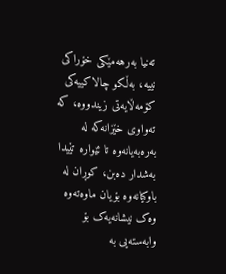تەنیا بەرهەمێکی خۆراکی نییە، بەڵکو چالاکییەکی کۆمەڵایەتی زیندووە، کە تەواوی خێزانەکە لە بەرەبەیانەوە تا ئێوارە تێیدا بەشدار دەبن، کوڕان لە باوکیانەوە بۆیان ماوەتەوە وەک نیشانەیەک بۆ وابەستەیی بە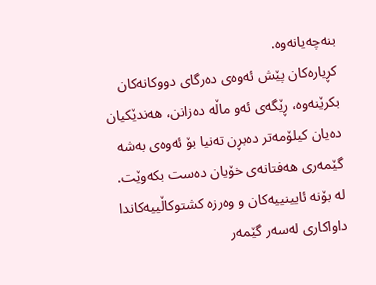بنەچەیانەوە.
کڕیارەکان پێش ئەوەی دەرگای دووکانەکان بکرێنەوە، ڕێگەی ئەو ماڵە دەزانن، هەندێکیان دەیان کیلۆمەتر دەبڕن تەنیا بۆ ئەوەی بەشە گێمەری هەفتانەی خۆیان دەست بکەوێت.
لە بۆنە ئایینییەکان و وەرزە کشتوکاڵییەکاندا داواکاری لەسەر گێمەر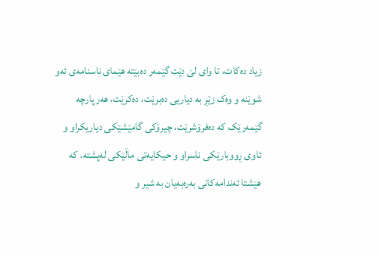زیاد دەکات، تا وای لێ دێت گێمەر دەبێتە هێمای ناسنامەی ئەو شوێنە و وەک زێڕ بە دیاریی دەبرێت، دەکرێت، هەر پارچە گێمەرێک کە دەفرۆشرێت، چیرۆکی گامێشێکی دیاریکراو و ئاوی ڕووبارێکی ناسراو و حیکایەتی ماڵێکی لەپشتە، کە هێشتا ئەندامەکانی بەرەبەیان بە شیر و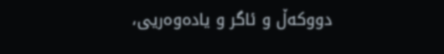دووکەڵ و ئاگر و یادەوەریی،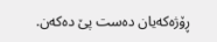ڕۆژەکەیان دەست پێ دەکەن.